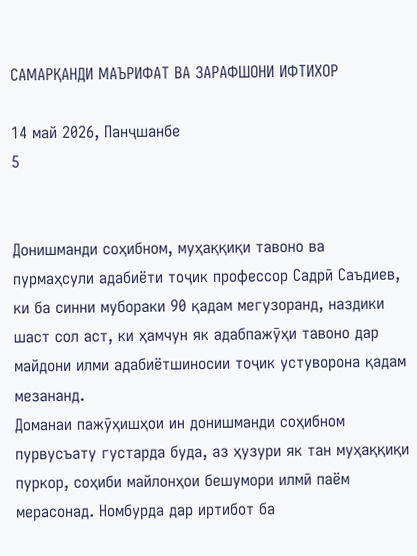САМАРҚАНДИ МАЪРИФАТ ВА ЗАРАФШОНИ ИФТИХОР

14 май 2026, Панҷшанбе
5


Донишманди соҳибном, муҳаққиқи тавоно ва пурмаҳсули адабиёти тоҷик профессор Садрӣ Саъдиев, ки ба синни мубораки 90 қадам мегузоранд, наздики шаст сол аст, ки ҳамчун як адабпажӯҳи тавоно дар майдони илми адабиётшиносии тоҷик устуворона қадам мезананд.
Доманаи пажӯҳишҳои ин донишманди соҳибном пурвусъату густарда буда, аз ҳузури як тан муҳаққиқи пуркор, соҳиби майлонҳои бешумори илмӣ паём мерасонад. Номбурда дар иртибот ба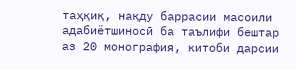таҳқиқ, нақду баррасии масоили адабиётшиносӣ ба таълифи бештар аз 20 монография, китоби дарсии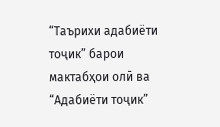“Таърихи адабиёти тоҷик” барои мактабҳои олӣ ва “Адабиёти тоҷик”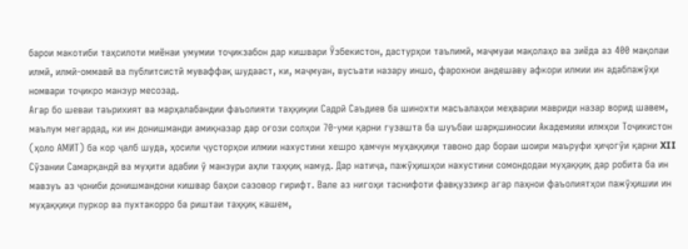барои макотиби таҳсилоти миёнаи умумии тоҷикзабон дар кишвари Ӯзбекистон, дастурҳои таълимӣ, маҷмуаи мақолаҳо ва зиёда аз 400 мақолаи илмӣ, илмӣ-оммавӣ ва публитсистӣ муваффақ шудааст, ки, маҷмуан, вусъати назару иншо, фарохнои андешаву афкори илмии ин адабпажӯҳи номвари тоҷикро манзур месозад.
Агар бо шеваи таърихият ва марҳалабандии фаъолияти таҳқиқии Садрӣ Саъдиев ба шинохти масъалаҳои меҳварии мавриди назар ворид шавем, маълум мегардад, ки ин донишманди амиқназар дар оғози солҳои 70-уми қарни гузашта ба шуъбаи шарқшиносии Академияи илмҳои Тоҷикистон (ҳоло АМИТ) ба кор ҷалб шуда, ҳосили ҷусторҳои илмии нахустини хешро ҳамчун муҳаққиқи тавоно дар бораи шоири маъруфи ҳиҷогӯи қарни XII Сӯзании Самарқандӣ ва муҳити адабии ӯ манзури аҳли таҳқиқ намуд. Дар натиҷа, пажӯҳишҳои нахустини сомондодаи муҳаққиқ дар робита ба ин мавзуъ аз ҷониби донишмандони кишвар баҳои сазовор гирифт. Вале аз нигоҳи таснифоти фавқуззикр агар паҳнои фаъолиятҳои пажӯҳишии ин муҳаққиқи пуркор ва пухтакорро ба риштаи таҳқиқ кашем,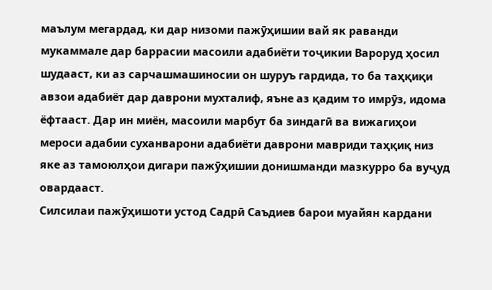маълум мегардад, ки дар низоми пажӯҳишии вай як раванди мукаммале дар баррасии масоили адабиёти тоҷикии Вароруд ҳосил шудааст, ки аз сарчашмашиносии он шуруъ гардида, то ба таҳқиқи авзои адабиёт дар даврони мухталиф, яъне аз қадим то имрӯз, идома ёфтааст. Дар ин миён, масоили марбут ба зиндагӣ ва вижагиҳои мероси адабии суханварони адабиёти даврони мавриди таҳқиқ низ яке аз тамоюлҳои дигари пажӯҳишии донишманди мазкурро ба вуҷуд овардааст.
Силсилаи пажӯҳишоти устод Садрӣ Саъдиев барои муайян кардани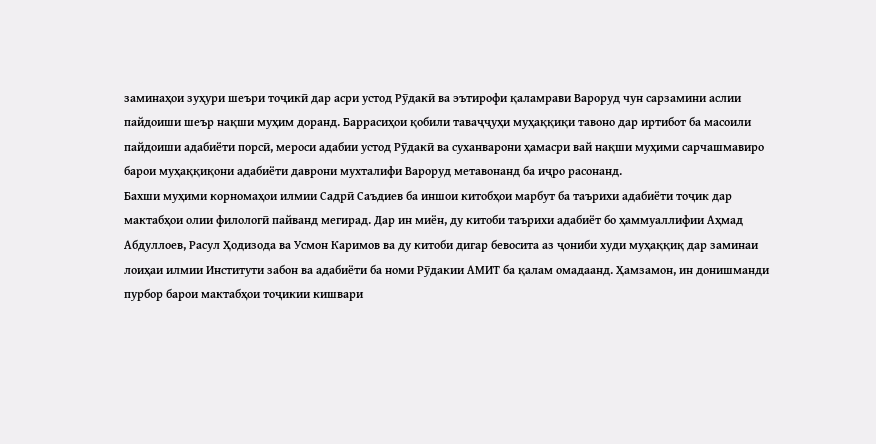заминаҳои зуҳури шеъри тоҷикӣ дар асри устод Рӯдакӣ ва эътирофи қаламрави Вароруд чун сарзамини аслии пайдоиши шеър нақши муҳим доранд. Баррасиҳои қобили таваҷҷуҳи муҳаққиқи тавоно дар иртибот ба масоили пайдоиши адабиёти порсӣ, мероси адабии устод Рӯдакӣ ва суханварони ҳамасри вай нақши муҳими сарчашмавиро барои муҳаққиқони адабиёти даврони мухталифи Вароруд метавонанд ба иҷро расонанд.
Бахши муҳими корномаҳои илмии Садрӣ Саъдиев ба иншои китобҳои марбут ба таърихи адабиёти тоҷик дар мактабҳои олии филологӣ пайванд мегирад. Дар ин миён, ду китоби таърихи адабиёт бо ҳаммуаллифии Аҳмад Абдуллоев, Расул Ҳодизода ва Усмон Каримов ва ду китоби дигар бевосита аз ҷониби худи муҳаққиқ дар заминаи лоиҳаи илмии Институти забон ва адабиёти ба номи Рӯдакии АМИТ ба қалам омадаанд. Ҳамзамон, ин донишманди пурбор барои мактабҳои тоҷикии кишвари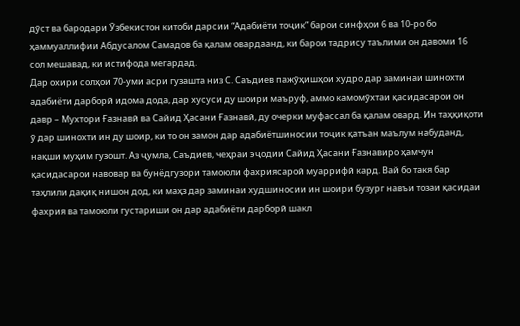дӯст ва бародари Ӯзбекистон китоби дарсии “Адабиёти тоҷик” барои синфҳои 6 ва 10-ро бо ҳаммуаллифии Абдусалом Самадов ба қалам овардаанд, ки барои тадрису таълими он давоми 16 сол мешавад, ки истифода мегардад.
Дар охири солҳои 70-уми асри гузашта низ С. Саъдиев пажӯҳишҳои худро дар заминаи шинохти адабиёти дарборӣ идома дода, дар хусуси ду шоири маъруф, аммо камомӯхтаи қасидасарои он давр – Мухтори Ғазнавӣ ва Сайид Ҳасани Ғазнавӣ, ду очерки муфассал ба қалам овард. Ин таҳқиқоти ӯ дар шинохти ин ду шоир, ки то он замон дар адабиётшиносии тоҷик қатъан маълум набуданд, нақши муҳим гузошт. Аз ҷумла, Саъдиев, чеҳраи эҷодии Сайид Ҳасани Ғазнавиро ҳамчун қасидасарои навовар ва бунёдгузори тамоюли фахриясароӣ муаррифӣ кард. Вай бо такя бар таҳлили дақиқ нишон дод, ки маҳз дар заминаи худшиносии ин шоири бузург навъи тозаи қасидаи фахрия ва тамоюли густариши он дар адабиёти дарборӣ шакл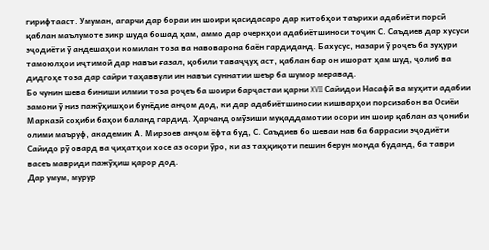гирифтааст. Умуман, агарчи дар бораи ин шоири қасидасаро дар китобҳои таърихи адабиёти порсӣ қаблан маълумоте зикр шуда бошад ҳам, аммо дар очеркҳои адабиётшиноси тоҷик С. Саъдиев дар хусуси эҷодиёти ӯ андешаҳои комилан тоза ва навоварона баён гардиданд. Бахусус, назари ӯ роҷеъ ба зуҳури тамоюлҳои иҷтимоӣ дар навъи ғазал, қобили таваҷҷуҳ аст, қаблан бар он ишорат ҳам шуд, ҷолиб ва дидгоҳе тоза дар сайри таҳаввули ин навъи суннатии шеър ба шумор меравад.
Бо чунин шева биниши илмии тоза роҷеъ ба шоири барҷастаи қарни XVII Сайидои Насафӣ ва муҳити адабии замони ӯ низ пажӯҳишҳои бунёдие анҷом дод, ки дар адабиётшиносии кишварҳои порсизабон ва Осиёи Марказӣ соҳиби баҳои баланд гардид. Ҳарчанд омӯзиши муқаддамотии осори ин шоир қаблан аз ҷониби олими маъруф, академик А. Мирзоев анҷом ёфта буд, С. Саъдиев бо шеваи нав ба баррасии эҷодиёти Сайидо рӯ овард ва ҷиҳатҳои хосе аз осори ӯро, ки аз таҳқиқоти пешин берун монда буданд, ба таври васеъ мавриди пажӯҳиш қарор дод.
Дар умум, мурур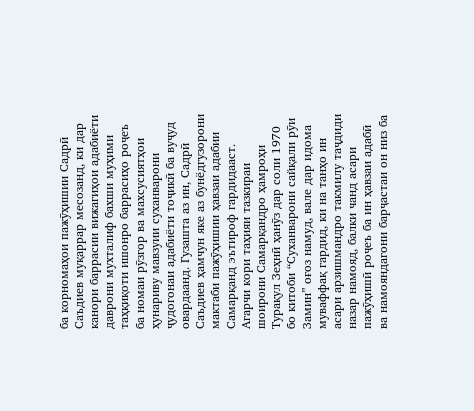ба корномаҳои пажӯҳишии Садрӣ Саъдиев муқаррар месозанд, ки дар канори баррасии вижагиҳои адабиёти даврони мухталиф бахши муҳими таҳқиқоти ишонро баррасиҳо роҷеъ ба номаи рӯзгор ва махсусиятҳои ҳунариву мавзуии суханварони ҷудогонаи адабиёти тоҷикӣ ба вуҷуд овардаанд. Гузашта аз ин, Садрӣ Саъдиев ҳамчун яке аз бунёдгузорони мактаби пажӯҳишии ҳавзаи адабии Самарқанд эътироф гардидааст. Агарчи кори таҳияи тазкираи шоирони Самарқандро ҳамроҳи Турақул Зеҳнӣ ҳанӯз дар соли 1970 бо китоби “Суханварони сайқали рӯи Замин” оғоз намуд, вале дар идома муваффақ гардид, ки на танҳо ин асари арзишмандро такмилу таҷдиди назар намояд, балки чанд асари пажӯҳишӣ роҷеъ ба ин ҳавзаи адабӣ ва намояндагони барҷастаи он низ ба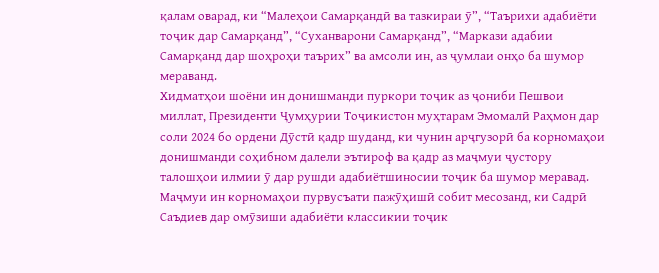қалам оварад, ки “Малеҳои Самарқандӣ ва тазкираи ӯ”, “Таърихи адабиёти тоҷик дар Самарқанд”, “Суханварони Самарқанд”, “Маркази адабии Самарқанд дар шоҳроҳи таърих” ва амсоли ин, аз ҷумлаи онҳо ба шумор мераванд.
Хидматҳои шоёни ин донишманди пуркори тоҷик аз ҷониби Пешвои миллат, Президенти Ҷумҳурии Тоҷикистон муҳтарам Эмомалӣ Раҳмон дар соли 2024 бо ордени Дӯстӣ қадр шуданд, ки чунин арҷгузорӣ ба корномаҳои донишманди соҳибном далели эътироф ва қадр аз маҷмуи ҷустору талошҳои илмии ӯ дар рушди адабиётшиносии тоҷик ба шумор меравад.
Маҷмуи ин корномаҳои пурвусъати пажӯҳишӣ собит месозанд, ки Садрӣ Саъдиев дар омӯзиши адабиёти классикии тоҷик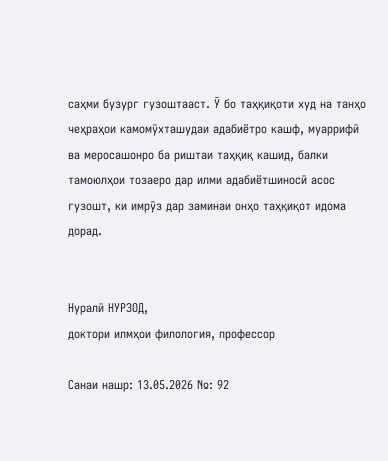саҳми бузург гузоштааст. Ӯ бо таҳқиқоти худ на танҳо чеҳраҳои камомӯхташудаи адабиётро кашф, муаррифӣ ва меросашонро ба риштаи таҳқиқ кашид, балки тамоюлҳои тозаеро дар илми адабиётшиносӣ асос гузошт, ки имрӯз дар заминаи онҳо таҳқиқот идома дорад.


Нуралӣ НУРЗОД,
доктори илмҳои филология, профессор

Санаи нашр: 13.05.2026 №: 92